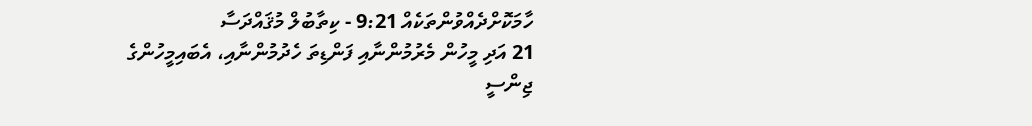ހާމަކޮށްދެއްވުންތަކެއް 9:21 - ކިތާބުލް މުޤައްދަސާ
21 އަދި މީހުން މެރުމުންނާއި ފަންޑިތަ ހެދުމުންނާއި، އެބައިމީހުންގެ ޖިންސީ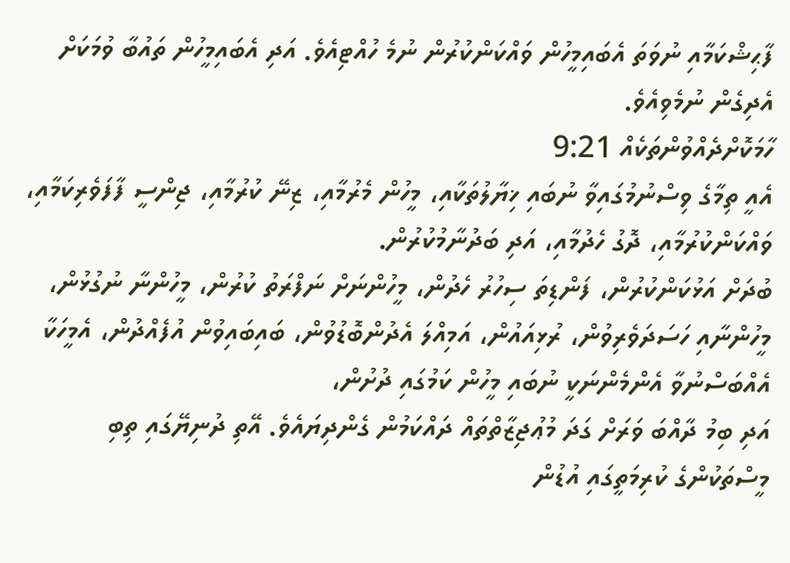ފާޙިޝްކަމާއި ނުވަތަ އެބައިމީހުން ވައްކަންކުރުން ނުމެ ހުއްޓިއެވެ. އަދި އެބައިމީހުން ތައުބާ ވުމަކަށް އެދިގެން ނުމެވިއެވެ.
ހާމަކޮށްދެއްވުންތަކެއް 9:21
އެއީ ތިމާގެ ވިސްނުމުގައިވާ ނުބައި ޚިޔާލުތަކާއި، މީހުން މެރުމާއި، ޒިނޭ ކުރުމާއި، ޖިންސީ ފާފަވެރިކަމާއި، ވައްކަންކުރުމާއި، ދޮގު ހެދުމާއި، އަދި ބަދުނާމުކުރުން.
ބުދަށް އަޅުކަންކުރުން، ފަންޑިތަ ސިހުރު ހެދުން، މީހުންނަށް ނަފްރަތު ކުރުން، މީހުންނާ ނުގުޅުން، މީހުންނާއި ހަސަދަވެރިވުން، ރުޅިއައުން، އަމިއްލަ އެދުންބޮޑުވުން، ބައިބައިވުން އުފެއްދުން، އެމީހަކާ އެއްބަސްނުވާ އެންމެންނަކީ ނުބައި މީހުން ކަމުގައި ދުށުން،
އަދި ބިމު ދާއްބަ ވަރަށް ގަދަ މުޢުޖިޒާތްތައް ދައްކަމުން ގެންދިޔައެވެ. އޭތި ދުނިޔޭގައި ތިބި މީސްތަކުންގެ ކުރިމަތީގައި އުޑުން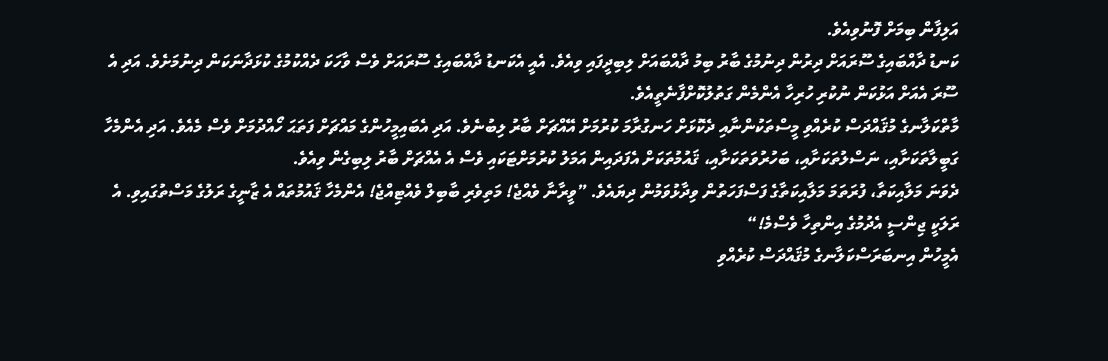އަލިފާން ބިމަށް ފޮނުވިއެވެ.
ކަނޑު ދާއްބައިގެ ސޫރައަށް ދިރުން ދިނުމުގެ ބާރު ބިމު ދާއްބައަށް ލިބިދީފައި ވިއެވެ. އެއީ އެކަނޑު ދާއްބައިގެ ސޫރައަށް ވެސް ވާހަކަ ދެއްކުމުގެ ކުޅަދާނަކަން ދިނުމަށެވެ. އަދި އެ ސޫރަ އެއަށް އަޅުކަން ނުކުރި ހުރިހާ އެންމެން ގަތުލުކޮށްފާނެތީއެވެ.
މާތްކަލާނގެ މުޤައްދަސް ކުރެއްވި މީސްތަކުންނާއި ދެކޮޅަށް ހަނގުރާމަ ކުރުމަށް އޭއްޗަށް ބާރު ލިބުނެވެ. އަދި އެބައިމީހުންގެ މައްޗަށް ފަތަޙަ ހޯއްދުމަށް ވެސް މެއެވެ. އަދި އެންމެހާ ގަބީލާތަކަށާއި، ނަސްލުތަކަށާއި، ބަހުރުވަތަކަށާއި، ޤައުމުތަކަށް އެފަދައިން އަމަލު ކުރުމަށްޓަކައި ވެސް އެ އެއްޗަށް ބާރު ލިބިގެން ވިއެވެ.
ދެވަނަ މަލާއިކަތާ، ފުރަތަމަ މަލާއިކަތާގެ ފަސްފަހަތުން ވިދާޅުވަމުން ދިޔައެވެ. ”ވީރާނާ ވެއްޖެ! މަތިވެރި ބާބިލް ވެއްޓިއްޖެ! އެންމެހާ ޤައުމުތައް އެ ޒާނީގެ ރަލުގެ މަސްތުގައިވި. އެ ރަލަކީ ޖިންސީ އެދުމުގެ އިންތިހާ ވެސްމެ!“
އެމީހުން އިނބަރަސްކަލާނގެ މުޤައްދަސް ކުރެއްވި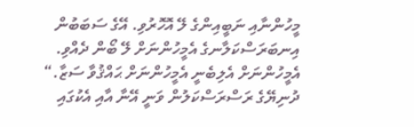މީހުންނާއި ނަބީއިންގެ ލޭ އޮހޮރުވި. އޭގެ ސަބަބުން އިނބަރަސްކަލާނގެ އެމީހުންނަށް ލޭ ބޯން ދެއްވި. އެމީހުންނަށް އެލިބެނީ އެމީހުންނަށް ޙައްޤުވާ ސަޒާ.“
ދުނިޔޭގެ ރަސްރަސްކަލުން ވަނީ އޭނާ އާއި އެކުގައި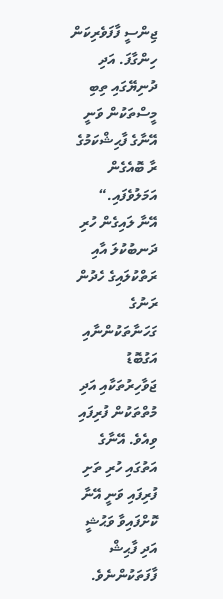ޖިންސީ ފާފަވެރިކަން ހިންގާފަ. އަދި ދުނިޔޭގައި ތިބި މީސްތަކުން ވަނީ އޭނާގެ ފާޙިޝްކަމުގެ ރާ ބޮއެގެން އަމަލުވެފައި.“
އޭނާ ލައިގެން ހުރި ދަނބުކުލަ އާއި ރަތްކުލައިގެ ހެދުން ރަނުގެ ގަހަނާތަކުންނާއި އަގުބޮޑު ޖަވާހިރުތަކާއި އަދި މުތްތަކުން ފުރިފައި ވިއެވެ. އޭނާގެ އަތުގައި ހުރި ތަށި ފުރިފައި ވަނީ އޭނާ ކޮށްފައިވާ ވަޙުޝީ އަދި ފާޙިޝް ފާފަތަކުންނެވެ.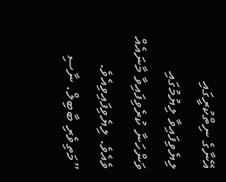އޭނާގެ ނިތްކުރީގައި ލިޔެވިފައިވާ ލިޔުމުގައި ވަންހަނާ ކުރެވިފައިވާ މާނައެއް ވެއެވެ. ލިޔެވިފައިވިއެވެ. ”މަތިވެރި ބާބިލް. ނާސި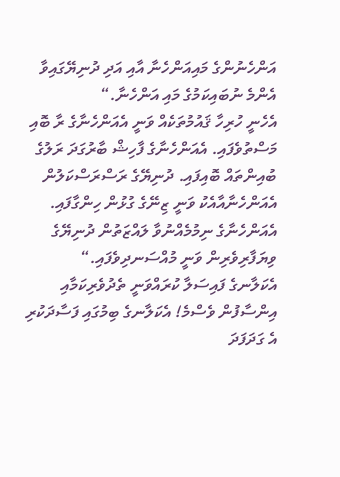އަންހެނުންގެ މައިއަންހެނާ އާއި އަދި ދުނިޔޭގައިވާ އެންމެ ނުބައިކަމުގެ މައި އަންހެނާ.“
އެހެނީ ހުރިހާ ޤައުމުތަކެއް ވަނީ އެއަންހެނާގެ ރާ ބޮއި މަސްތުވެފައި. އެއަންހެނާގެ ފާހިޝް ބާރުގަދަ ރަލުގެ ބުއިންތައް ބޮއިފައި. ދުނިޔޭގެ ރަސްރަސްކަލުން އެއަންހެނާއާއެކު ވަނީ ޒިނޭގެ ގުޅުން ހިންގާފައި. އެއަންހެނާގެ ނިމުމެއްނުވާ ލައްޒަތުން ދުނިޔޭގެ ވިޔަފާރިވެރިން ވަނީ މުއްސަނދިވެފައި.“
އެކަލާނގެ ފައިސަލާ ކުރައްވަނީ ތެދުވެރިކަމާއި އިންސާފުން ވެސްމެ! އެކަލާނގެ ބިމުގައި ފަސާދަކުރި އެ ގަދަފަދަ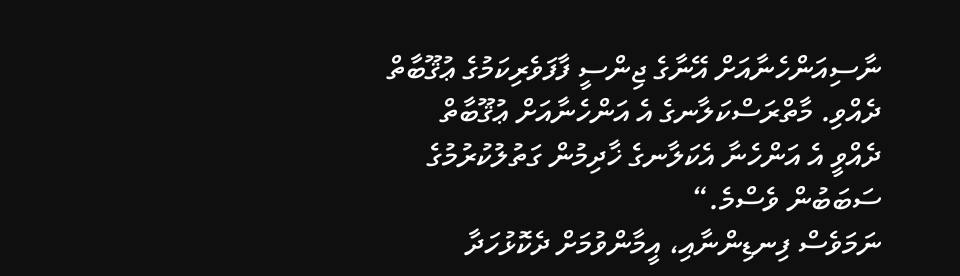ނާސިއަންހެނާއަށް އޭނާގެ ޖިންސީ ފާފަވެރިކަމުގެ ޢުޤޫބާތް ދެއްވި. މާތްރަސްކަލާނގެ އެ އަންހެނާއަށް ޢުޤޫބާތް ދެއްވީ އެ އަންހެނާ އެކަލާނގެ ޚާދިމުން ގަތުލުކުރުމުގެ ސަބަބުން ވެސްމެ.“
ނަމަވެސް ފިނޑިންނާއި، އީމާންވުމަށް ދެކޮޅުހަދާ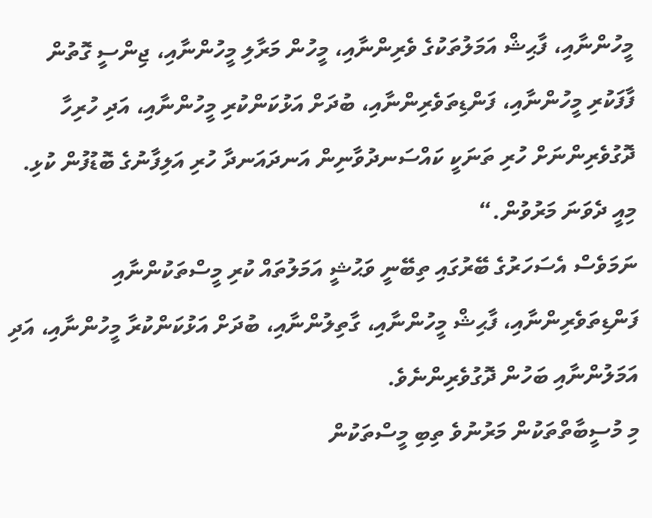މީހުންނާއި، ފާޙިޝް އަމަލުތަކުގެ ވެރިންނާއި، މީހުން މަރާލި މީހުންނާއި، ޖިންސީ ގޮތުން ފާފަކުރި މީހުންނާއި، ފަންޑިތަވެރިންނާއި، ބުދަށް އަޅުކަންކުރި މީހުންނާއި، އަދި ހުރިހާ ދޮގުވެރިންނަށް ހުރި ތަނަކީ ކައްސަނދުވާނިން އަނދައަނދާ ހުރި އަލިފާނުގެ ބޮޑުފުން ކުޅި. މިއީ ދެވަނަ މަރުވުން.“
ނަމަވެސް އެސަހަރުގެ ބޭރުގައި ތިބޭނީ ވަޙުޝީ އަމަލުތައް ކުރި މީސްތަކުންނާއި ފަންޑިތަވެރިންނާއި، ފާޙިޝް މީހުންނާއި، ގާތިލުންނާއި، ބުދަށް އަޅުކަންކުރާ މީހުންނާއި، އަދި އަމަލުންނާއި ބަހުން ދޮގުވެރިންނެވެ.
މި މުސީބާތްތަކުން މަރުނުވެ ތިބި މީސްތަކުން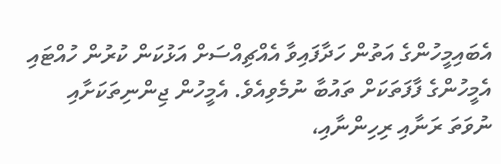އެބައިމީހުންގެ އަތުން ހަދާފައިވާ އެއްޗިއްސަށް އަޅުކަން ކުރުން ހުއްޓައި އެމީހުންގެ ފާފަތަކަށް ތައުބާ ނުމެވިއެވެ. އެމީހުން ޖިންނިތަކަށާއި ނުވަތަ ރަނާއި ރިހިންނާއި،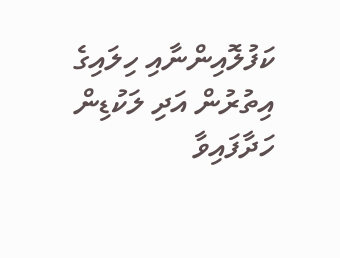ކަފުލޮއިންނާއި ހިލައިގެ އިތުރުން އަދި ލަކުޑިން ހަދާފައިވާ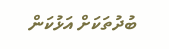ބުދުތަކަށް އަޅުކަން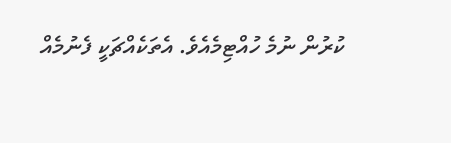ކުރުން ނުމެ ހުއްޓިމެއެވެ. އެތަކެއްޗަކީ ފެނުމެއް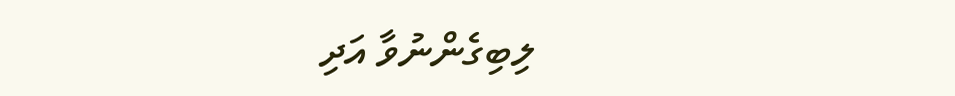ލިބިގެންނުވާ އަދި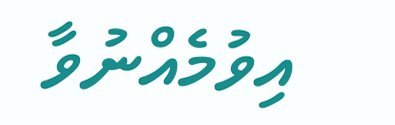އިވުމެއްނުވާ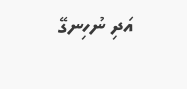އަދި ނުހިނގޭ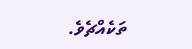ތަކެއްޗެވެ.